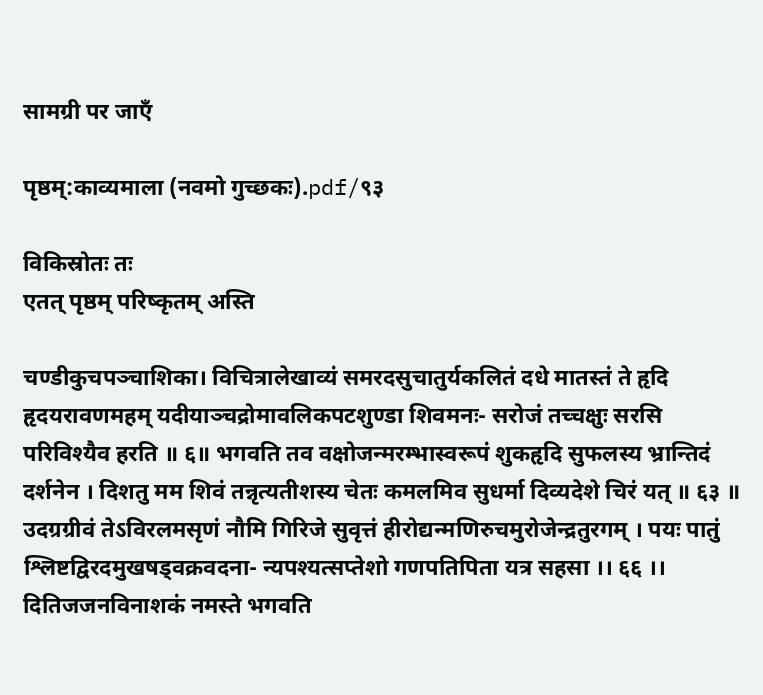सामग्री पर जाएँ

पृष्ठम्:काव्यमाला (नवमो गुच्छकः).pdf/९३

विकिस्रोतः तः
एतत् पृष्ठम् परिष्कृतम् अस्ति

चण्डीकुचपञ्चाशिका। विचित्रालेखाव्यं समरदसुचातुर्यकलितं दधे मातस्तं ते हृदि हृदयरावणमहम् यदीयाञ्चद्रोमावलिकपटशुण्डा शिवमनः- सरोजं तच्चक्षुः सरसि परिविश्यैव हरति ॥ ६॥ भगवति तव वक्षोजन्मरम्भास्वरूपं शुकहृदि सुफलस्य भ्रान्तिदं दर्शनेन । दिशतु मम शिवं तन्नृत्यतीशस्य चेतः कमलमिव सुधर्मा दिव्यदेशे चिरं यत् ॥ ६३ ॥ उदग्रग्रीवं तेऽविरलमसृणं नौमि गिरिजे सुवृत्तं हीरोद्यन्मणिरुचमुरोजेन्द्रतुरगम् । पयः पातुं श्लिष्टद्विरदमुखषड्वक्रवदना- न्यपश्यत्सप्तेशो गणपतिपिता यत्र सहसा ।। ६६ ।। दितिजजनविनाशकं नमस्ते भगवति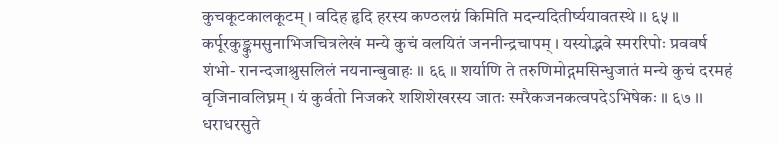कुचकूटकालकूटम् । वदिह हृदि हरस्य कण्ठलग्नं किमिति मदन्यदितीर्ष्ययावतस्थे ।। ६५ ॥ कर्पूरकुङ्कुमसुनाभिजचित्रलेखं मन्ये कुचं वलयितं जननीन्द्रचापम् । यस्योद्भवे स्मररिपोः प्रववर्ष शंभो- रानन्दजाश्रुसलिलं नयनान्बुवाहः ॥ ६६ ॥ शर्याणि ते तरुणिमोद्गमसिन्धुजातं मन्ये कुचं दरमहं वृजिनावलिघ्नम् । यं कुर्वतो निजकरे शशिशेखरस्य जातः स्मरैकजनकत्वपदेऽभिषेकः ॥ ६७ ।। धराधरसुते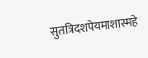सुतत्रिदशपेयमाशास्महे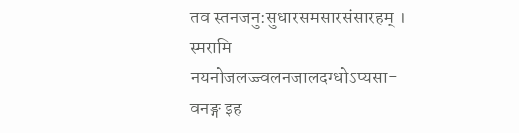तव स्तनजनु:सुधारसमसारसंसारहम् । स्मरामि नयनोजलज्ज्वलनजालदग्धोऽप्यसा- वनङ्ग इह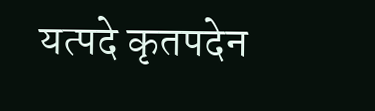यत्पदे कृतपदेन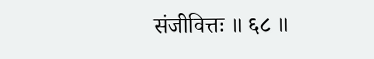संजीवित्तः ॥ ६८ ॥